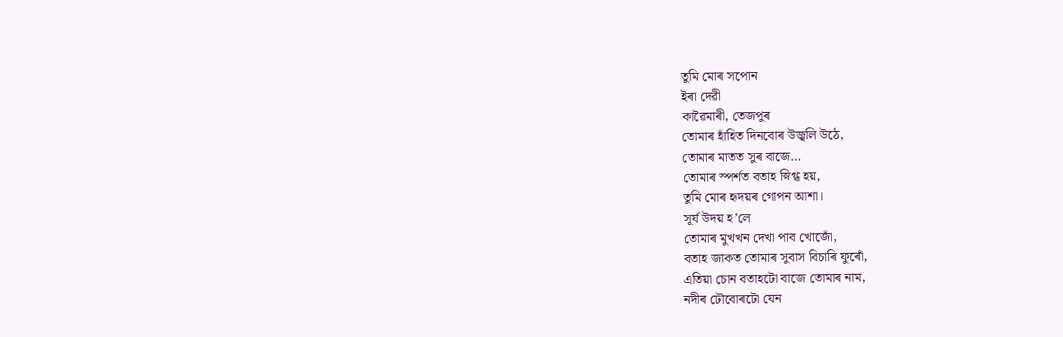তুমি মোৰ সপোন
ইৰা দেৱী
কাৱৈমাৰী, তেজপুৰ
তোমাৰ হাঁহিত দিনবোৰ উজ্বলি উঠে,
তোমাৰ মাতত সুৰ বাজে…
তোমাৰ স্পৰ্শত বতাহ স্নিগ্ধ হয়,
তুমি মোৰ হৃদয়ৰ গোপন আশা।
সূৰ্য উদয় হ’লে
তোমাৰ মুখখন দেখা পাব খোজোঁ,
বতাহ জাকত তোমাৰ সুবাস বিচাৰি ফুৰোঁ,
এতিয়া চোন বতাহটো বাজে তোমাৰ নাম,
নদীৰ ঢৌবোৰটো যেন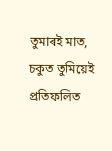তুমাৰই মাত,
চকুত তুমিয়েই প্রতিফলিত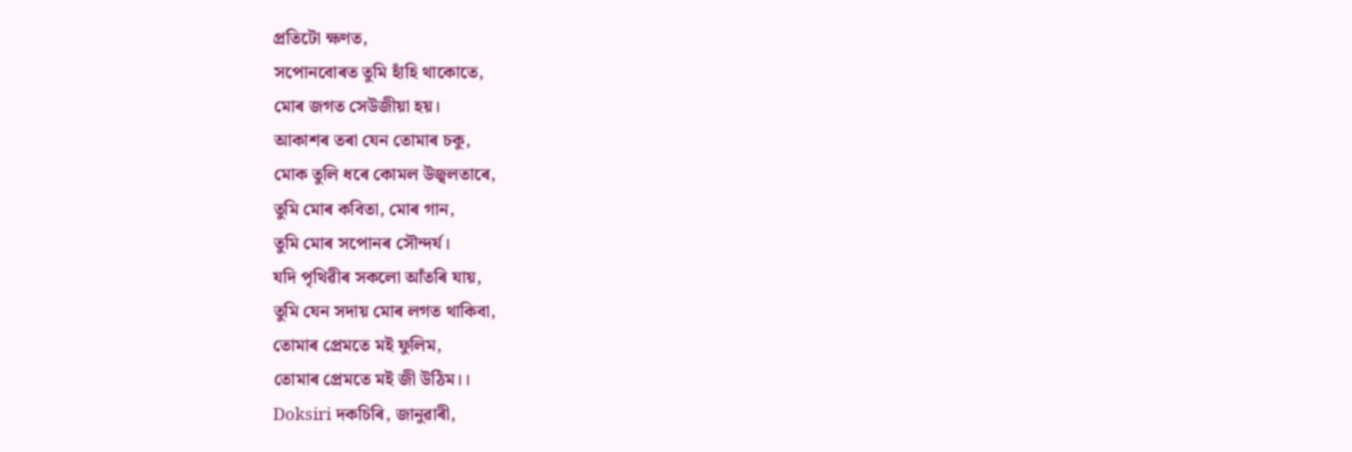প্ৰতিটো ক্ষণত,
সপোনবোৰত তুমি হাঁহি থাকোতে,
মোৰ জগত সেউজীয়া হয়।
আকাশৰ তৰা যেন তোমাৰ চকু,
মোক তুলি ধৰে কোমল উজ্বলতাৰে,
তুমি মোৰ কবিতা, মোৰ গান,
তুমি মোৰ সপোনৰ সৌন্দৰ্য।
যদি পৃথিৱীৰ সকলো আঁতৰি যায়,
তুমি যেন সদায় মোৰ লগত থাকিবা,
তোমাৰ প্ৰেমতে মই ফুলিম,
তোমাৰ প্ৰেমতে মই জী উঠিম।।
Doksiri দকচিৰি, জানুৱাৰী,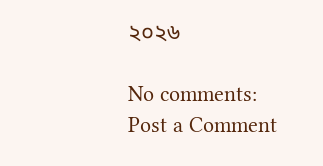২০২৬

No comments:
Post a Comment